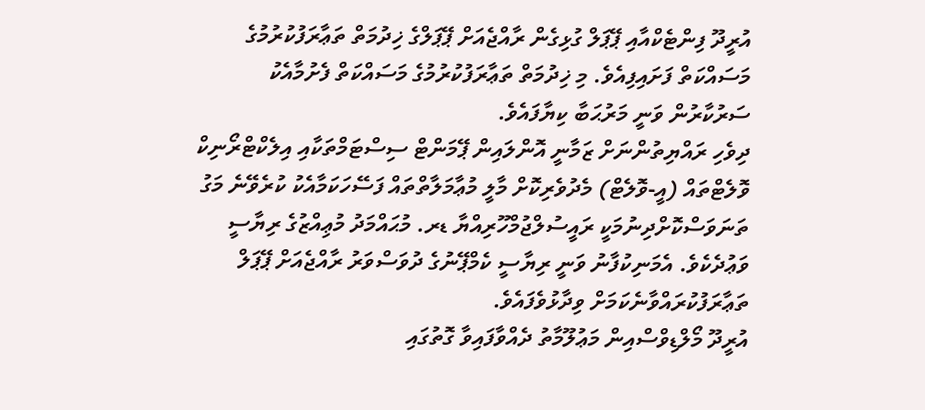އުރީދޫ ފިންޓެކްއާއި ޕޭޕަލް ގުޅިގެން ރާއްޖެއަށް ޕޭޕަލްގެ ޚިދުމަތް ތަޢާރަފުކުރުމުގެ މަސައްކަތް ފަށައިފިއެވެ. މި ޚިދުމަތް ތަޢާރަފުކުރުމުގެ މަސައްކަތް ފެށުމާއެކު ސަރުކާރުން ވަނީ މަރުޙަބާ ކިޔާފައެވެ.
ދިވެހި ރައްޔިތުންނަށް ޒަމާނީ އޮންލައިން ޕޭމަންޓް ސިސްޓަމްތަކާއި އިލެކްޓްރޯނިކް ވޮލެޓްތައް (އީ-ވޮލެޓް) މެދުވެރިކޮށް މާލީ މުޢާމަލާތްތައް ފަސޭހަކަމާއެކު ކުރެވޭނެ މަގު ތަނަވަސްކޮށްދިނުމަކީ ރައީސުލްޖުމްހޫރިއްޔާ ޑރ. މުޙައްމަދު މުޢިއްޒުގެ ރިޔާސީ ވަޢުދެކެވެ. އެމަނިކުފާނު ވަނީ ރިޔާސީ ކެމްޕޭނުގެ ދުވަސްވަރު ރާއްޖެއަށް ޕޭޕަލް ތަޢާރަފުކުރައްވާނެކަމަށް ވިދާޅުވެފައެވެ.
އުރީދޫ މޯލްޑިވްސްއިން މަޢުލޫމާތު ދެއްވާފައިވާ ގޮތުގައި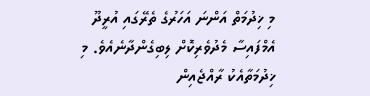މި ޚިދުމަތް އަންނަ އަހަރުގެ ތެރޭގައި އުރީދޫ އެމްފައިސާ މެދުވެރިކޮށް ލިބިގެންދާނެއެވެ. މި ޚިދުމަތާއެކު ރާއްޖެއިން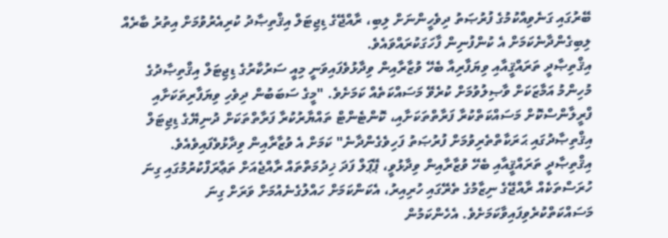ބޭރުގައި ގަނެވިއްކުމުގެ ފުރުޞަތު ދިވެހީންނަށް ލިބި، ރާއްޖޭގެ ޑިޖިޓަލް އިޤްތިޞާދު ކުރިއެރުވުމަށް އިތުރު ބާރެއް ލިބިގެންދާނެކަމަށް އެ ކުންފުނިން ފާހަގަކުރައްވައެވެ.
އިޤްތިޞާދީ ތަރައްޤީއާއި ވިޔަފާރިއާ ބެހޭ ވުޒާރާއިން ވިދާޅުވެފައިވަނީ މިއީ ސަރުކާރުގެ ޑިޖިޓަލް އިޤްތިޞާދުގެ މުހިންމު އަމާޒަކަށް ވާޞިލުވުމަށް ކުރެވޭ މަސައްކަތެއް ކަމަށެވެ. "މީގެ ސަބަބުން ދިވެހި ވިޔަފާރިތަކަށާއި ފްރީލާންސްކޮށް މަސައްކަތްކުރާ ފަރާތްތަކަށާއި، ކޮންޓެންޓް ތައްޔާރުކުރާ ފަރާތްތަކަށް ދުނިޔޭގެ ޑިޖިޓަލް އިޤްތިޞާދުގައި ޙަރަކާތްތެރިވުމަށް ފުރުޞަތު ފަހިވެގެންދާނެ" ކަމަށް އެ ވުޒާރާއިން ވިދާޅުވެފައިވެއެވެ.
އިޤްތިޞާދީ ތަރައްޤީއާއި ބެހޭ ވުޒާރާއިން ވިދާޅުވީ، ޕޭޕަލް ފަދަ ޚިދުމަތްތައް ރާއްޖެއަށް ތަޢާރަފްކުރުމުގައި ގިނަ ހުރަސްތަކެއް ރާއްޖޭގެ ނިޒާމުގެ ތެރޭގައި ހުރިއިރު، އެކަންކަމަށް ހައްލުގެނެއުމަށް ވަރަށް ގިނަ މަސައްކަތްކުރެވިފައިވާކަމަށެވެ. އެހެންކަމުން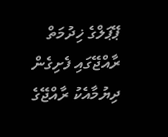ޕޭޕަލްގެ ޚިދުމަތް ރާއްޖޭގައި ފެށިގެން ދިޔުމާއެކު ރާއްޖޭގެ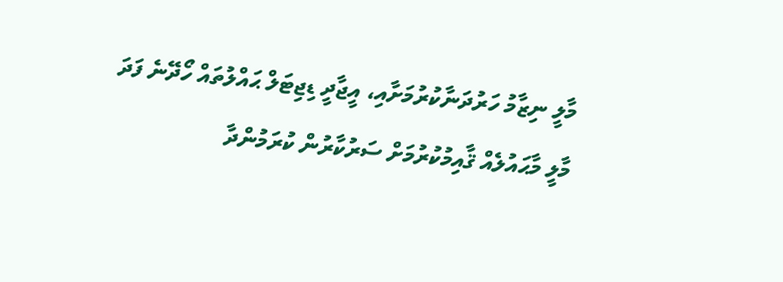މާލީ ނިޒާމު ހަރުދަނާކުރުމަށާއި، އީޖާދީ ޑިޖިޓަލް ޙައްލުތައް ހޯދޭނެ ފަދަ މާލީ މާޙައުލެއް ޤާއިމުކުރުމަށް ސަރުކާރުން ކުރަމުންދާ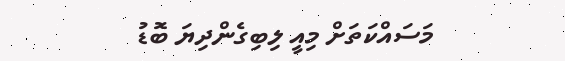މަސައްކަތަށް މިއީ ލިބިގެންދިޔަ ބޮޑު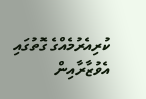ކުރިއެރުމެއްގެ ގޮތުގައި އެވުޒާރާއިން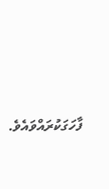ފާހަގަކުރައްވައެވެ.